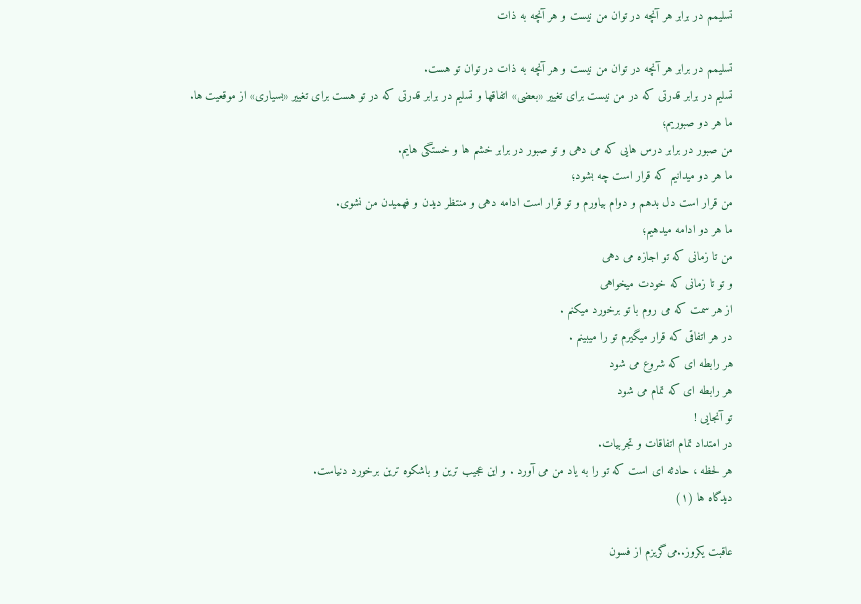تسلیمم در برابر هر آنچه در توان من نیست و هر آنچه به ذات

تسلیمم در برابر هر آنچه در توان من نیست و هر آنچه به ذات در توان تو هست.
تسلیم در برابر قدرتی که در من نیست برای تغییر «بعضی» اتفاقها و تسلیم در برابر قدرتی که در تو هست برای تغییر «بسیاری» از موقعیت ها.
ما هر دو صبوریم؛
من صبور در برابر درس هایی که می دهی و تو صبور در برابر خشم ها و خستگی هایم.
ما هر دو میدانیم که قرار است چه بشود؛
من قرار است دل بدهم و دوام بیاورم و تو قرار است ادامه دهی و منتظر دیدن و فهمیدن من نشوی.
ما هر دو ادامه میدهیم؛
من تا زمانی که تو اجازه می دهی
و تو تا زمانی که خودت میخواهی
از هر سمت که می روم با تو برخورد میکنم .
در هر اتفاقی که قرار میگیرم تو را میبینم .
هر رابطه ای که شروع می شود
هر رابطه ای که تمام می شود
تو آنجایی !
در امتداد تمام اتفاقات و تجربیات.
هر لحظه ، حادثه ای است که تو را به یاد من می آورد . و این عجیب ترین و باشکوه ترین برخورد دنیاست.
دیدگاه ها (۱)

عاقبت یکروز..می‌گریزم از فسون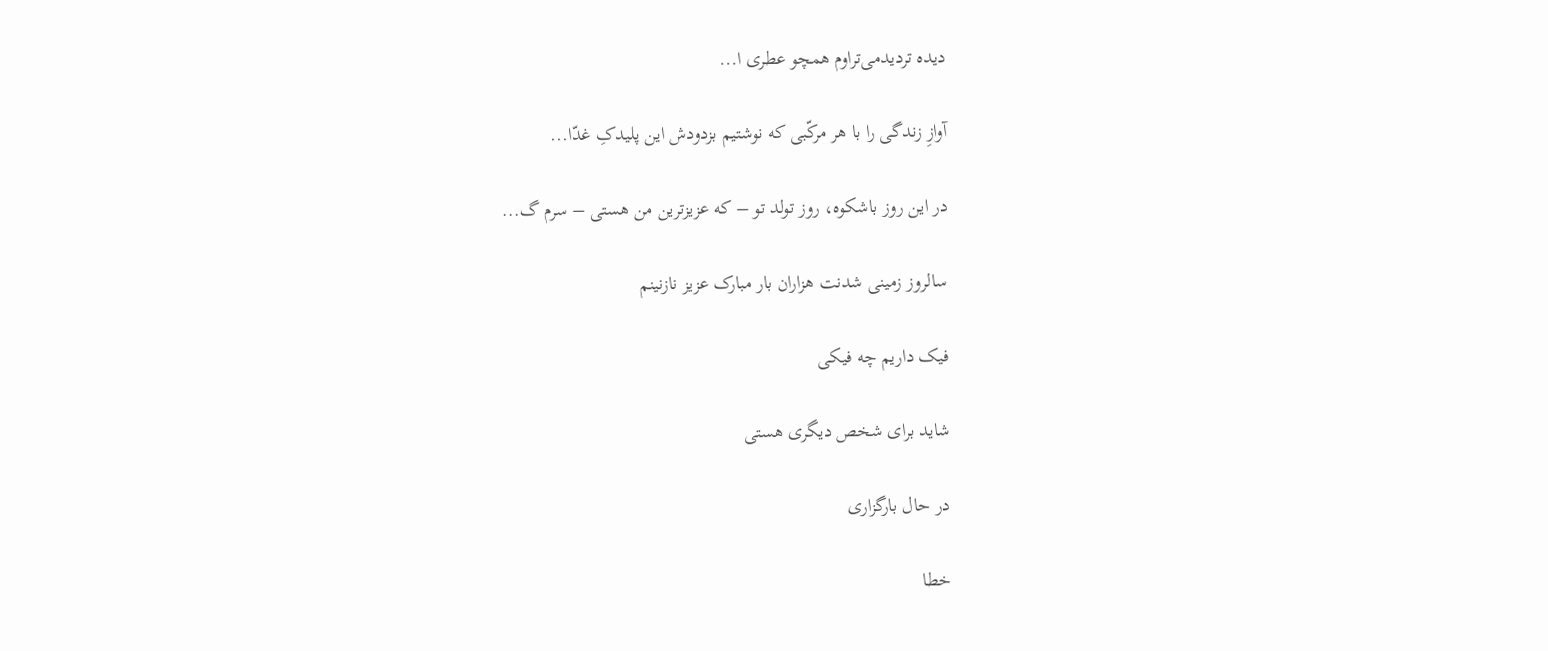دیده تردیدمی‌تراوم همچو عطری ا...

آوازِ زندگی را با هر مرکّبی که نوشتیم بزدودش این پلیدکِ غدّا...

در این روز باشکوه، روز تولد تو – که عزیزترین من هستی – سرم گ...

سالروز زمینی شدنت هزاران بار مبارک عزیز نازنینم

فیک داریم چه فیکی

شاید برای شخص دیگری هستی

در حال بارگزاری

خطا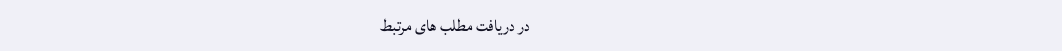در دریافت مطلب های مرتبط